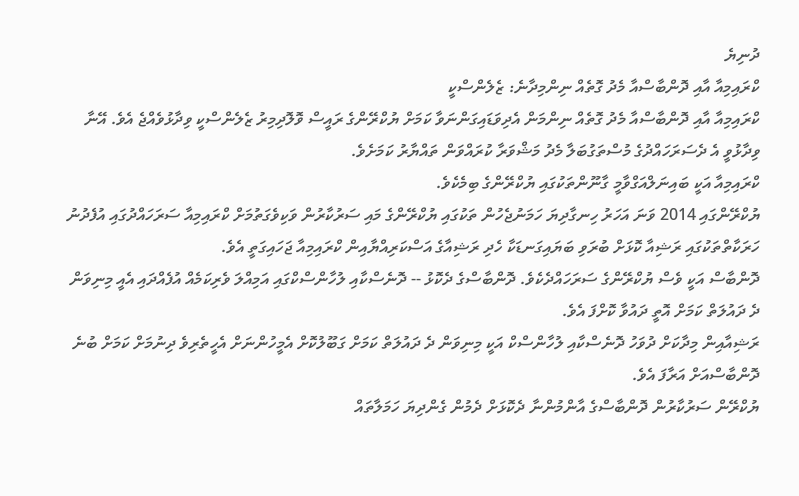ދުނިޔެ
ކްރައިމިއާ އާއި ދޮންބާސްއާ މެދު ގޮތެއް ނިންމިދާނެ: ޒެލެންސްކީ
ކްރައިމިއާ އާއި ދޮންބާސްއާ މެދު ގޮތެއް ނިންމަން އެދިވަޑައިގަންނަވާ ކަމަށް ޔުކްރޭންގެ ރައީސް ވޮލޮދިމިރު ޒެލެންސްކީ ވިދާޅުވެއްޖެ އެވެ. އޭނާ ވިދާޅުވީ އެ ދެސަރަހައްދުގެ މުސްތަގުބަލާ މެދު މަޝްވަރާ ކުރައްވަން ތައްޔާރު ކަމަށެވެ.
ކްރައިމިއާ އަކީ ބައިނަލްއަގްވާމީ ގާނޫންތަކުގައި ޔުކްރޭންގެ ބިމެކެވެ.
ޔުކްރޭންގައި 2014 ވަނަ އަހަރު ހިނގާދިޔަ ހަމަނުޖެހުން ތަކުގައި ޔުކްރޭންގެ މައި ސަރުކާރުން ވަކިވެގަތުމަށް ކްރައިމިއާ ސަރަހައްދުގައި އުފެދުނު ހަރަކާތްތަކުގައި ރަޝިއާ ކޮޅަށް ބުރަވި ބަޔައިގަނޑަކާ ހެދި ރަޝިއާގެ އަސްކަރިއްޔާއިން ކްރައިމިއާ ޖަހައިގަތީ އެވެ.
ދޮންބާސް އަކީ ވެސް ޔުކްރޭންގެ ސަރަހައްދެކެވެ. ދޮންބާސްގެ ދެކޮޅު -- ދޮނެސްކާއި ލުހާންސްކްގައި އަމިއްލަ ވެރިކަމެއް އުފެއްދައި އެއީ މިނިވަން ދެ ދައުލަތް ކަމަށް އޮތީ ދައުވާ ކޮށްފަ އެވެ.
ރަޝިއާއިން މިދާކަށް ދުވަހު ދޮނެސްކާއި ލުހާންސްކް އަކީ މިނިވަން ދެ ދައުލަތް ކަމަށް ގަބޫލުކޮށް އެމީހުންނަށް އެހީތެރިވެ ދިނުމަށް ކަމަށް ބުނެ ދޮންބާސްއަށް އަރާފަ އެވެ.
ޔުކްރޭން ސަރުކާރުން ދޮންބާސްގެ އާންމުންނާ ދެކޮޅަށް ދެމުން ގެންދިޔަ ހަމަލާތައް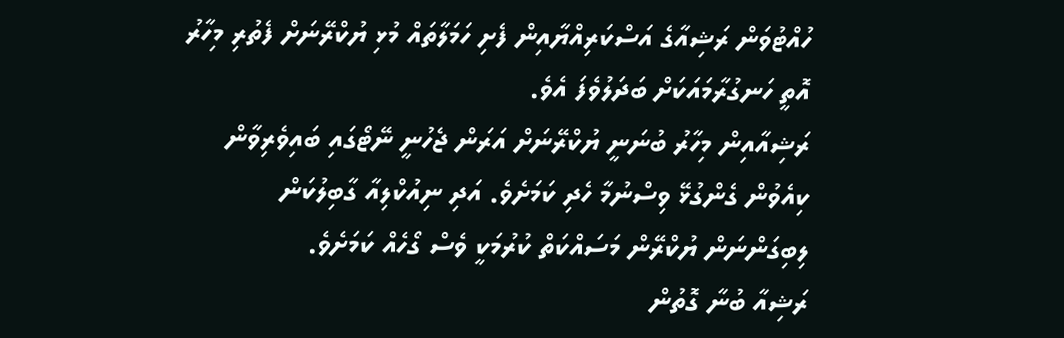ހުއްޓުވަން ރަޝިއާގެ އަސްކަރިއްޔާއިން ފެށި ހަމަލާތައް މުޅި ޔުކްރޭނަށް ފެތުރި މިހާރު އޮތީ ހަނގުރާމައަކަށް ބަދަލުވެފަ އެވެ.
ރަޝިއާއިން މިހާރު ބުނަނީ ޔުކްރޭނަށް އަރަން ޖެހުނީ ނޭޓޯގައި ބައިވެރިވާން ކިއެވުން ގެންގުޅޭ ވިސްނުމާ ހެދި ކަމަށެވެ. އަދި ނިއުކްލިއާ ގާބިލުކަން ލިބިގަންނަން ޔުކްރޭން މަސައްކަތް ކުރުމަކީ ވެސް ގޯހެއް ކަމަށެވެ.
ރަޝިއާ ބުނާ ގޮތުން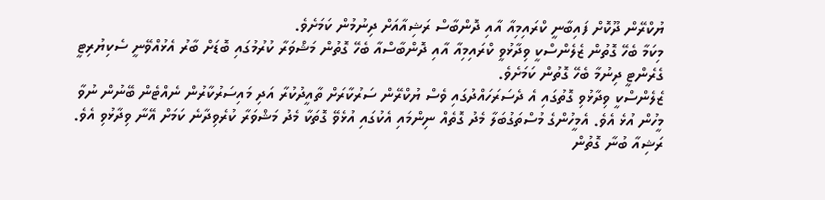ޔުކްރޭން ދޫކޮށް ފައިބާނީ ކްރައިމިއާ އާއި ދޮންބާސް ރަޝިއާއަށް ދިނުމުން ކަމަށެވެ.
މިކަމާ ބެހޭ ގޮތުން ޒެލެންސްކީ ވިދާޅުވީ ކްރައިމިއާ އާއި ދޮންބާސްއާ ބެހޭ ގޮތުން މަޝްވަރާ ކުރުމުގައި ބޮޑަށް ބާރު އެޅުއްވޭނީ ސެކިޔުރިޓީ ގެރެންޓީ ދިނުމާ ބެހޭ ގޮތުން ކަމަށެވެ.
ޒެލެންސްކީ ވިދާޅުވި ގޮތުގައި އެ ދެސަރަހައްދުގައި ވެސް ޔުކްރޭން ސަރުކާރަށް ތާއީދުކުރާ އަދި މައިސަރުކާރުން ނެއްޓެން ބޭނުން ނުވާ މީހުން އުޅެ އެވެ. އެމީހުންގެ މުސްތަގުބަލާ މެދު ގޮތެއް ނިންމައި އެކުގައި އުޅެވޭ ގޮތަކާ މެދު މަޝްވަރާ ކުރެވިދާނެ ކަމަށް އޭނާ ވިދާޅުވި އެވެ.
ރަޝިއާ ބުނާ ގޮތުން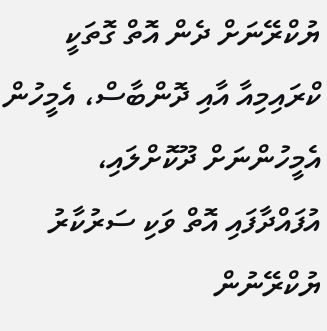ޔުކްރޭނަށް ދެން އޮތް ގޮތަކީ ކްރައިމިއާ އާއި ދޮންބާސް، އެމީހުން އެމީހުންނަށް ދޫކޮށްލައި، އުފައްދާފައި އޮތް ވަކި ސަރުކާރު ޔުކްރޭނުން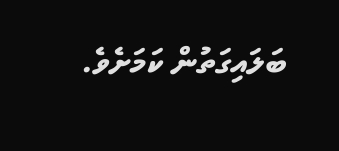ބަލައިގަތުން ކަމަށެވެ.